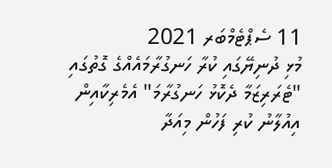11 ސެޕްޓެމްބަރ 2021
މުޅި ދުނިޔޭގައި ކުރާ ހަނގުރާމައެއްގެ ގޮތުގައި "ޓެރަރިޒަމާ ދެކޮޅު ހަނގުރާމަ" އެމެރިކާއިން އިއުލާނު ކުރި ފަހުން މިއަދާ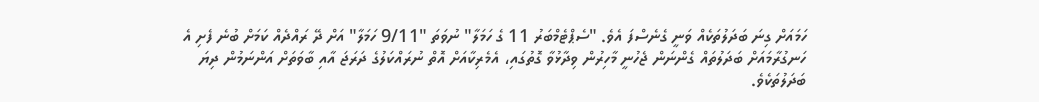ހަމައަށް ގިނަ ބަދަލުތަކެއް ވަނީ ގެނެސްފަ އެވެ. "ސެޕްޓެމްބަރު 11 ގެ ހަމަލާ" ނުވަތަ "9/11 ހަމަލާ" އަށް ދޭ ރައްދެއް ކަމަށް ބުނެ ފެށި އެ ހަނގުރާމައަށް ބަދަލުތައް ގެންނަން ޖެހުނީ މާހިރުން ވިދާޅުވާ ގޮތުގައި، އެމެރިކާއަށް އޮތް ނުރައްކަލުގެ ދަރަޖަ އާއި ބާވަތަށް އަންނަމުން ދިޔަ ބަދަލުތަކެވެ.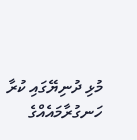މުޅި ދުނިޔޭގައި ކުރާ ހަނގުރާމައެއްގެ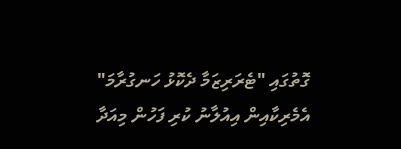ގޮތުގައި "ޓެރަރިޒަމާ ދެކޮޅު ހަނގުރާމަ" އެމެރިކާއިން އިއުލާނު ކުރި ފަހުން މިއަދާ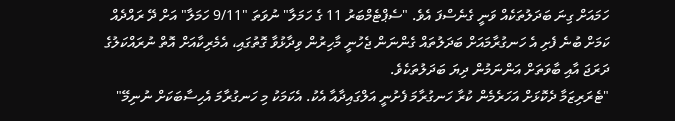ހަމައަށް ގިނަ ބަދަލުތަކެއް ވަނީ ގެނެސްފަ އެވެ. "ސެޕްޓެމްބަރު 11 ގެ ހަމަލާ" ނުވަތަ "9/11 ހަމަލާ" އަށް ދޭ ރައްދެއް ކަމަށް ބުނެ ފެށި އެ ހަނގުރާމައަށް ބަދަލުތައް ގެންނަން ޖެހުނީ މާހިރުން ވިދާޅުވާ ގޮތުގައި، އެމެރިކާއަށް އޮތް ނުރައްކަލުގެ ދަރަޖަ އާއި ބާވަތަށް އަންނަމުން ދިޔަ ބަދަލުތަކެވެ.
"ޓެރަރިޒަމާ ދެކޮޅަށް އަހަރެމެން ކުރާ ހަނގުރާމަ ފެށުނީ އަލްގައިދާއާ އެކު. އެކަމަކު މި ހަނގުރާމަ އެހިސާބަކަށް ނުނިމޭ"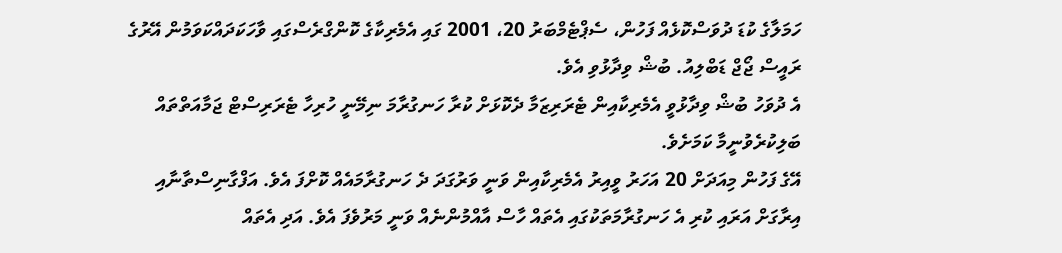ހަމަލާގެ ކުޑަ ދުވަސްކޮޅެއް ފަހުން، ސެޕްޓެމްބަރު 20، 2001 ގައި އެމެރިކާގެ ކޮންގްރެސްގައި ވާހަކަދައްކަވަމުން އޭރުގެ ރައީސް ޖޯޖް ޑަބްލިއު. ބުޝް ވިދާޅުވި އެވެ.
އެ ދުވަހު ބުޝް ވިދާޅުވީ އެމެރިކާއިން ޓެރަރިޒަމާ ދެކޮޅަށް ކުރާ ހަނގުރާމަ ނިމޭނީ ހުރިހާ ޓެރަރިސްޓް ޖަމާއަތްތައް ބަލިކުރެވުނީމާ ކަމަށެވެ.
އޭގެ ފަހުން މިއަދަށް 20 އަހަރު ވީއިރު އެމެރިކާއިން ވަނީ ވަރުގަދަ ދެ ހަނގުރާމައެއް ކޮށްފަ އެވެ. އަފްގާނިސްތާނާއި އިރާގަށް އަރައި ކުރި އެ ހަނގުރާމަތަކުގައި އެތައް ހާސް އާއްމުންނެއް ވަނީ މަރުވެފަ އެވެ. އަދި އެތައް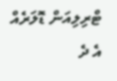ޓްރިލިއަން ޑޮލަރެއް އެ ދެ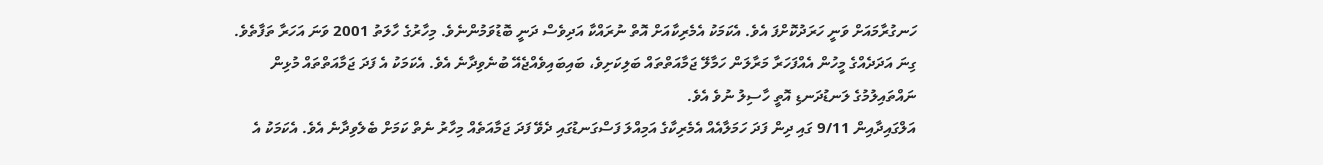ހަނގުރާމައަށް ވަނީ ހަރަދުކޮށްފަ އެވެ. އެކަމަކު އެމެރިކާއަށް އޮތް ނުރައްކާ އަދިވެސް ދަނީ ބޮޑުވަމުންނެވެ. މިހާރުގެ ހާލަތު 2001 ވަނަ އަހަރާ ތަފާތެވެ.
ގިނަ އަދަދެއްގެ މީހުން އެއްފަހަރާ މަރާލަން ހަމާލޭ ޖަމާއަތްތައް ބަލިކަށިވެ، ބައިބައިވެއްޖެއޭ ބުނެވިދާނެ އެވެ. އެކަމަކު އެ ފަދަ ޖަމާއަތްތައް މުޅިން ނައްތައިލުމުގެ ލަނޑުދަނޑި އޮތީ ހާސިލު ނުވެ އެވެ.
އަލްގައިދާއިން 9/11 ގައި ދިން ފަދަ ހަމަލާއެއް އެމެރިކާގެ އަމިއްލަ ފަސްގަނޑުގައި ދެވޭ ފަދަ ޖަމާއަތެއް މިހާރު ނެތް ކަމަށް ބެލެވިދާނެ އެވެ. އެކަމަކު އެ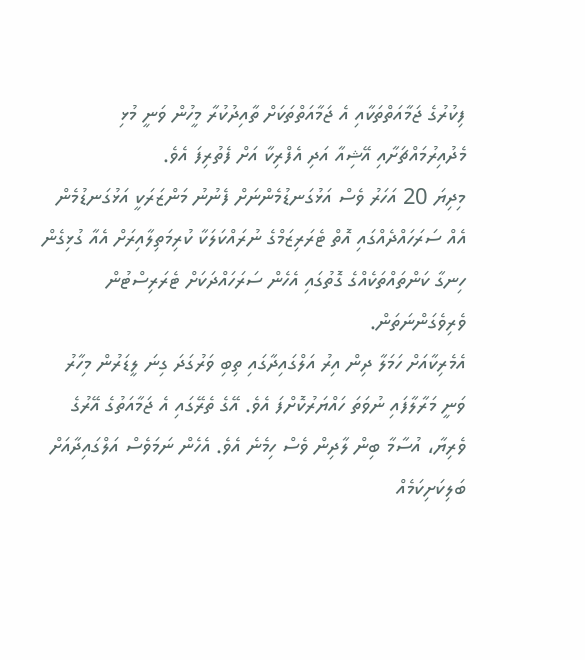ފިކުރުގެ ޖަމާއަތްތަކާއި އެ ޖަމާއަތްތަކަށް ތާއިދުކުރާ މީހުން ވަނީ މުޅި މެދުއިރުމައްޗަށާއި އޭޝިއާ އަދި އެފްރިކާ އަށް ފެތުރިފަ އެވެ.
މިދިޔަ 20 އަހަރު ވެސް އަޅުގަނޑުމެންނަށް ފެނުނު މަންޒަރަކީ އަޅުގަނޑުމެން އެއް ސަރަހައްދެއްގައި އޮތް ޓެރަރިޒަމްގެ ނުރައްކަލަކާ ކުރިމަތިލާއިރަށް އެއާ ގުޅިގެން ހިނގާ ކަންތައްތަކެއްގެ ގޮތުގައި އެހެން ސަރަހައްދަކަށް ޓެރަރިސްޓުން ވެރިވެގަންނަތަން.
އެމެރިކާއަށް ހަމަލާ ދިން އިރު އަލްގައިދާގައި ތިބި ވަރުގަދަ ގިނަ ލީޑަރުން މިހާރު ވަނީ މަރާލާފައި ނުވަތަ ހައްޔަރުކޮށްފަ އެވެ. އޭގެ ތެރޭގައި އެ ޖަމާއަތުގެ އޭރުގެ ވެރިޔާ، އުސާމާ ބިން ލާދިން ވެސް ހިމެނެ އެވެ. އެހެން ނަމަވެސް އަލްގައިދާއަށް ބަލިކަށިކަމެއް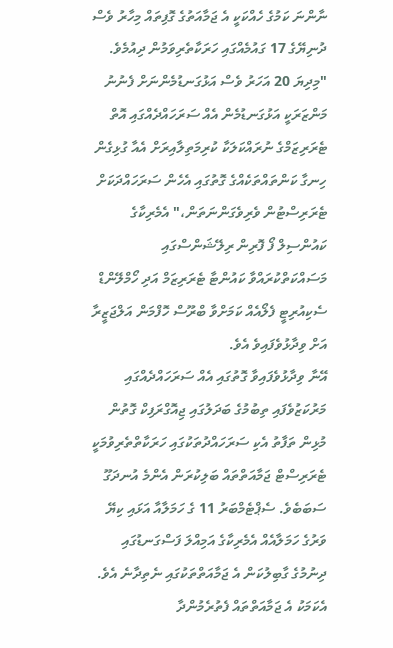ނާންނަ ކަމުގެ ހެއްކަކީ އެ ޖަމާއަތުގެ ގޮފިތައް މިހާރު ވެސް ދުނިޔޭގެ 17 ގައުމެއްގައި ހަރަކާތެރިވަމުން ދިއުމެވެ.
"މިދިޔަ 20 އަހަރު ވެސް އަޅުގަނޑުމެންނަށް ފެނުނު މަންޒަރަކީ އަޅުގަނޑުމެން އެއް ސަރަހައްދެއްގައި އޮތް ޓެރަރިޒަމްގެ ނުރައްކަލަކާ ކުރިމަތިލާއިރަށް އެއާ ގުޅިގެން ހިނގާ ކަންތައްތަކެއްގެ ގޮތުގައި އެހެން ސަރަހައްދަކަށް ޓެރަރިސްޓުން ވެރިވެގަންނަތަން،" އެމެރިކާގެ ކައުންސިލް ފޯ ފޮރިން ރިލޭޝަންސްގައި މަސައްކަތްކުރައްވާ ކައުންޓާ ޓެރަރިޒަމް އަދި ހޯމްލޭންޑް ސެކިއުރިޓީ ފެލޯއެއް ކަމަށްވާ ބްރޫސް ހޮފްމަން އަލްޖަޒީރާ އަށް ވިދާޅުވެފައިވެ އެވެ.
އޭނާ ވިދާޅުވެފައިވާ ގޮތުގައި އެއް ސަރަހައްދެއްގައި މަރުކަޒުވެފައި ތިބުމުގެ ބަދަލުގައި ޖިއޮގްރަފިކް ގޮތުން މުޅިން ތަފާތު އެކި ސަރަހައްދުތަކުގައި ހަރަކާތްތެރިވުމަކީ ޓެރަރިސްޓް ޖަމާއަތްތައް ބަލިކުރަން އެންމެ އުނދަގޫ ސަބަބެވެ. ސެޕްޓެމްބަރު 11 ގެ ހަމަލާއާ އަޅައި ކިޔޭ ވަރުގެ ހަމަލާއެއް އެމެރިކާގެ އަމިއްލަ ފަސްގަނޑުގައި ދިނުމުގެ ގާބިލުކަން އެ ޖަމާއަތްތަކުގައި ނެތިދާނެ އެވެ. އެކަމަކު އެ ޖަމާއަތްތައް ފެތުރެމުންދާ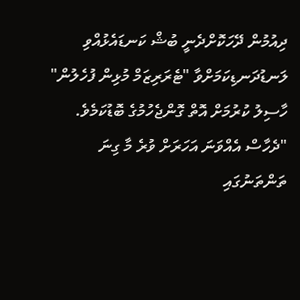ދިއުމުން ދޭހަކޮށްދެނީ ބުޝް ކަނޑައެޅުއްވި ލަނޑުދަނޑިކަމަށްވާ "ޓެރަރިޒަމް މުޅިން ފުހެލުން" ހާސިލު ކުރުމަށް އޮތް ގޮންޖެހުމުގެ ބޮޑުކަމެވެ.
"ދެހާސް އެއްވަނަ އަހަރަށް ވުރެ މާ ގިނަ ތަންތަނުގައި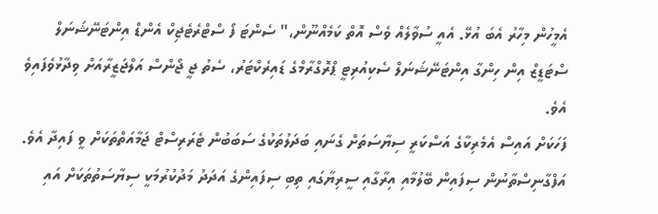އެމީހުން މިހާރު އެބަ އުޅޭ. އެއީ ސުވާލެއް ވެސް އޮތް ކަމެއްނޫން،" ސެންޓަ ފޯ ސްޓްރެޓެޖިކް އެންޑް އިންޓަނޭޝަނަލް ސްޓަޑީޒް އިން ހިންގާ އިންޓަނޭޝަނަލް ސެކިއުރިޓީ ޕްރޮގްރާމްގެ ޑައިރެކްޓަރު، ސެތު ޖީ ޖޯންސް އަލްޖަޒީރާއަށް ވިދާޅުވެފައިވެ އެވެ.
ފަހަކަށް އައިސް އެމެރިކާގެ އަސްކަރީ ސިޔާސަތަށް ގެނައި ބަދަލުތަކުގެ ސަބަބުން ޓެރަރިސްޓް ޖަމާއަތްތަކަށް ވީ ފައިދާ އެވެ. އަފްގާނިސްތާނުން ސިފައިން ބޭލުމާއި އިރާގާއި ސީރިޔާގައި ތިބި ސިފައިންގެ އަދަދު މަދުކުރުމަކީ ސިޔާސަތުތަކަށް އައި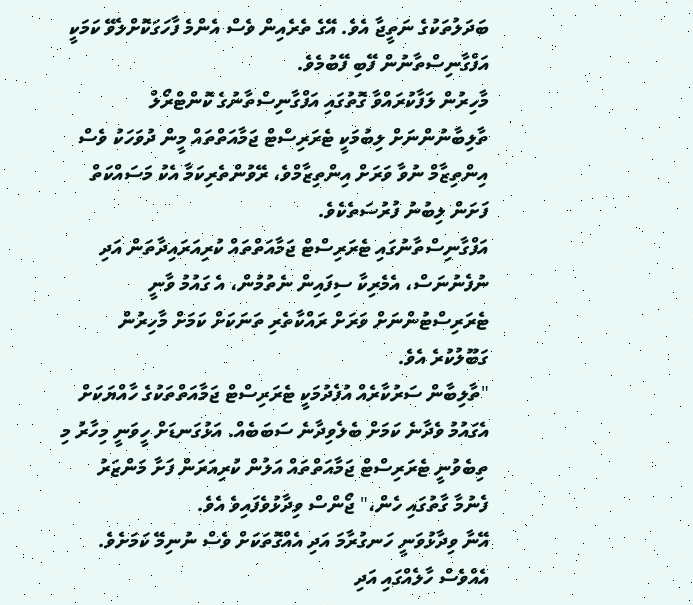ބަދަލުތަކުގެ ނަތީޖާ އެވެ. އޭގެ ތެރެއިން ވެސް އެންމެ ފާހަގަކޮށްލެވޭ ކަމަކީ އަފްގާނިސްތާނުން ފޭބި ފޭބުމެވެ.
މާހިރުން ލަފާކުރައްވާ ގޮތުގައި އަފްގާނިސްތާނުގެ ކޮންޓްރޯލް ތާލިބާނުންނަށް ލިބުމަކީ ޓެރަރިސްޓް ޖަމާއަތްތައް މީން ދުވަހަކު ވެސް އިންތިޒާމް ނުވާ ވަރަށް އިންތިޒާމްވެ، ރޭވުންތެރިކަމާ އެކު މަސައްކަތް ފަށަން ލިބުނު ފުރުސަތެކެވެ.
އަފްގާނިސްތާނުގައި ޓެރަރިސްޓް ޖަމާއަތްތައް ކުރިއަރައިދާތަން އަދި ނުފެނުނަސް، އެމެރިކާ ސިފައިން ނެތުމުން، އެ ގައުމު ވާނީ ޓެރަރިސްޓުންނަށް ވަރަށް ރައްކާތެރި ތަނަކަށް ކަމަށް މާހިރުން ގަބޫލުކުރެ އެވެ.
"ތާލިބާން ސަރުކާރެއް އުފެދުމަކީ ޓެރަރިސްޓް ޖަމާއަތްތަކުގެ ހާއްޔަކަށް އެގައުމު ވެދާނެ ކަމަށް ބެލެވިދާނެ ސަބަބެއް. އަޅުގަނޑަށް ހީވަނީ މިހާރު މި ތިބެވުނީ ޓެރަރިސްޓް ޖަމާއަތްތައް އަލުން ކުރިއަރަން ފަށާ މަންޒަރު ފެނުމާ ގާތުގައި ހެން،" ޖޯންސް ވިދާޅުވެފައިވެ އެވެ.
އޭނާ ވިދާޅުވަނީ ހަނގުރާމަ އަދި އެއްގޮތަކަށް ވެސް ނުނިމޭ ކަމަށެވެ.
އެއްވެސް ހާލެއްގައި އަދި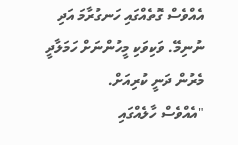އެއްވެސް ގޮތެއްގައި ހަނގުރާމަ އަދި ނުނިމޭ. ވަކިވަކި މީހުންނަށް ހަމަލާދީ މެރުން ދަނީ ކުރިއަށް.
"އެއްވެސް ހާލެއްގައި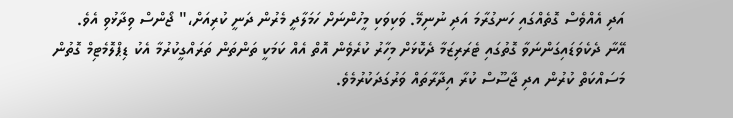އަދި އެއްވެސް ގޮތެއްގައި ހަނގުރާމަ އަދި ނުނިމޭ. ވަކިވަކި މީހުންނަށް ހަމަލާދީ މެރުން ދަނީ ކުރިއަށް،" ޖޯންސް ވިދާޅުވި އެވެ.
އޭނާ ދެކެވަޑައިގަންނަވާ ގޮތުގައި ޓެރަރިޒަމާ ދެކޮޅަށް މިހާރު ކުރެވެން އޮތް އެއް ކަމަކީ ތަންތަން ތަރައްގީކުރުމާ އެކު ޑިޕްލޮމެޓިމް ގޮތުން މަސައްކަތް ކުރުން އދި ޖާސޫސް ކުރާ އިދާރާތައް ވަރުގަދަކުރުމެވެ.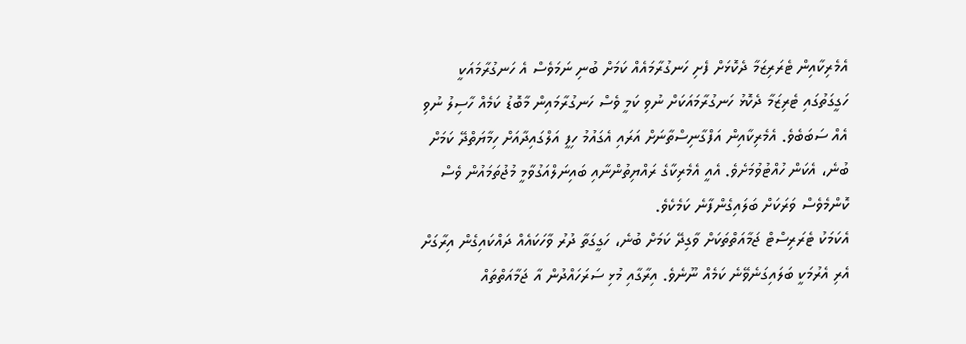އެމެރިކާއިން ޓެރަރިޒަމާ ދެކޮޅަށް ފެށި ހަނގުރާމައެއް ކަމަށް ބުނި ނަމަވެސް އެ ހަނގުރާމައަކީ ހަގީގަތުގައި ޓެރިޒަމާ ދެކޮޅު ހަނގުރާމައަކަށް ނުވި ކަމީ ވެސް ހަނގުރާމައިން މާބޮޑު ކަމެއް ހާސިލު ނުވި އެއް ސަބަބެވެ. އެމެރިކާއިން އަފްގާނިސްތާނަށް އަރައި އެގައުމު ހިފީ އަލްގައިދާއަށް ހިމާޔަތްދޭ ކަމަށް ބުނެ، އެކަން ހުއްޓުވުމަށެވެ. އެއީ އެމެރިކާގެ ރައްޔިތުންނާއި ބައިނަލްއަގުވާމީ މުޖުތަމައުން ވެސް ކޮންމެވެސް ވަރަކަށް ބަލައިގެންފާނެ ކަމެކެވެ.
އެކަމަކު ޓެރަރިސްޓް ޖަމާއަތްތަކަށް ވާގިދޭ ކަމަށް ބުނެ، ހަގީގަތާ ދުރު ވާހަކައެއް ދައްކައިގެން އިރާގަށް އެރި އެރުމަކީ ބަލައިގަނެވޭނެ ކަމެއް ނޫނެވެ. އިރާގާއި މުޅި ސަރަހައްދުން އާ ޖަމާއަތްތައް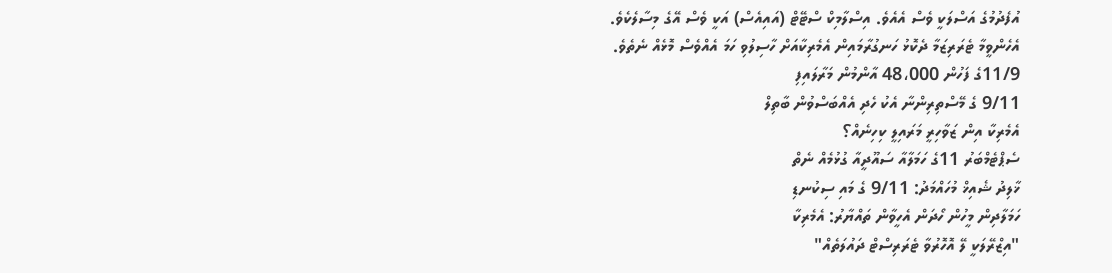އުފެދުމުގެ އަސްލަކީ ވެސް އެއެވެ. އިސްލާމިކް ސްޓޭޓް (އައިއެސް) އަކީ ވެސް އޭގެ މިސާލެކެވެ.
އެހެންވީމާ ޓެރަރިޒަމާ ދެކޮޅު ހަނގުރާމައިން އެމެރިކާއަށް ހާސިލުވި ހަމަ އެއްވެސް މޮޅެއް ނެތެވެ.
11/9ގެ ފަހުން 48،000 އާންމުން މަރާލައިފި
9/11 ގެ މޭސްތިރިންނާ އެކު ހެދި އެއްބަސްވުން ބާތިލް
އެމެރިކާ އިން ޒަވާހިރީ މަރައިލީ ކިހިނެއް؟
ސެޕްޓެމްބަރު 11ގެ ހަމަލާއާ ސައޫދީއާ ގުޅުމެއް ނެތް
ޚާލިދު ޝެއިޚް މުހައްމަދު: 9/11 ގެ މައި ސިކުނޑި
ހަމަލާދިން މީހުން ހޯދަން އެހީވާން ތައްޔާރު: އެމެރިކާ
"އިޒްރޭލަކީ ލޭ އޮހޮރުވާ ޓެރަރިސްޓް ދައުލަތެއް"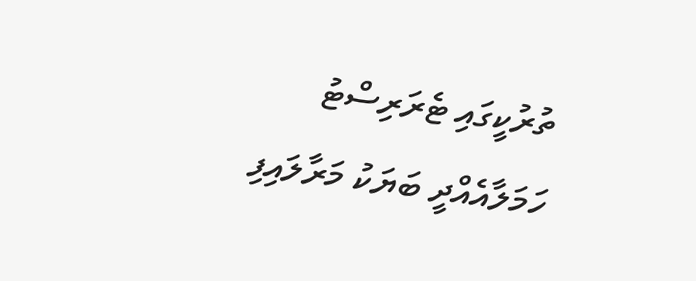ތުރުކީގައި ޓެރަރިސްޓު ހަމަލާއެއްދީ ބަޔަކު މަރާލައިފި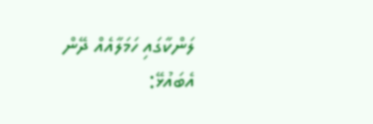ލަންކާގައި ހަމަލާއެއް ދޭން އެބައުޅޭ: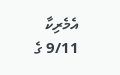އެމެރިކާ
9/11 ގެ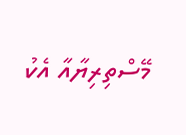މޭސްތިރިޔާއާ އެކު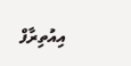އިއުތިރާފް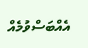އެއްބަސްވުމެއް